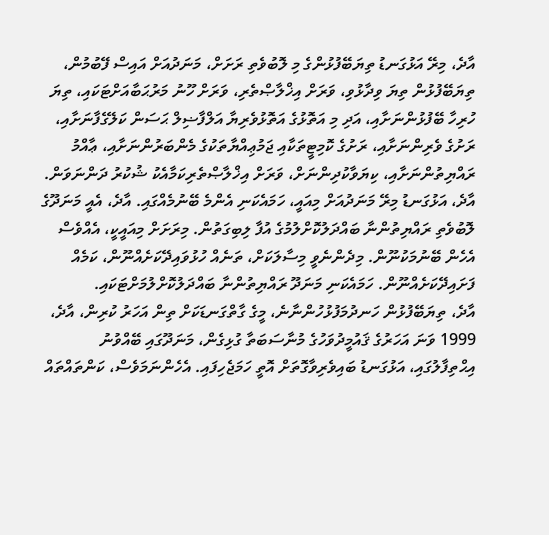އާދެ، މިރޭ އަޅުގަނޑު ތިޔަބޭފުޅުންގެ މި ލޮބުވެތި ރަށަށް، މަނަދުއަށް އައިސް ފޭބުމުން، ތިޔަބޭފުޅުން ތިޔަ ވިދާޅުވި، ވަރަށް އިޚްލާޞްތެރި، ވަރަށް ހޫނު މަރުޙަބާއަށްޓަކައި، ތިޔަ ހުރިހާ ބޭފުޅުންނަށާއި، އަދި މި އަތޮޅުގެ އަތޮޅުވެރިޔާ އަލްފާޟިލް ޙަސަން ކަލޭގެފާނަށާއި، ރަށުގެ ވެރިންނަށާއި، ރަށުގެ ކޮމިޓީތަކާއި ޖަމުޢިއްޔާތަކުގެ މެންބަރުންނަށާއި، ޢާއްމު ރައްޔިތުންނަށާއި، ކިޔަވާކުދިންނަށް، ވަރަށް އިޚްލާޞްތެރިކަމާއެކު ޝުކުރު ދަންނަވަން.
އާދެ، އަޅުގަނޑު މިރޭ މަނަދުއަށް މިއައީ، ހަމައެކަނި އެންމެ ބޭނުމެއްގައި. އާދެ، އެއީ މަނަދޫގެ ލޮބުވެތި ރައްޔިތުންނާ ބައްދަލުކޮށްލުމުގެ އުފާ ލިބިގަތުން. މިރަށަށް މިއައީކީ، އެއްވެސް އެހެން ބޭނުމަކުނޫން. މިދެންނެވީ މިސާލަކަށް، ތަނެއް ހުޅުވައިދޭކަށެއްނޫން، ކަމެއް ފަށައިދޭކަށެއްނޫން. ހަމައެކަނި މަނަދޫ ރައްޔިތުންނާ ބައްދަލުކޮށްލުމަށްޓަކައި.
އާދެ، ތިޔަބޭފުޅުން ހަނދުމަފުޅުހުންނާނެ، މީގެ ގާތްގަނޑަކަށް ތިން އަހަރު ކުރިން، އާދެ، 1999 ވަނަ އަހަރުގެ ޤައުމީދުވަހުގެ މުނާސަބަތާ ގުޅިގެން، މަނަދޫގައި ބޭއްވުނު އިޙްތިފާލުގައި، އަޅުގަނޑު ބައިވެރިވާގޮތަށް އޮތީ ހަމަޖެހިފައި. އެހެންނަމަވެސް، ކަންތައްތައް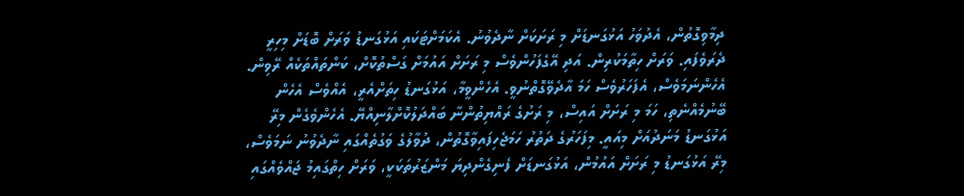ދިމާވިގޮތުން، އެދުވަހު އަޅުގަނޑަށް މި ރަށަކަށް ނާދެވުނު. އެކަމަށްޓަކައި އަޅުގަނޑު ވަރަށް ބޮޑަށް މިހިރީ ދެރަވެފައި. ވަރަށް ހިތާމަކުރިން. އަދި އޭގެފަހުންވެސް މި ރަށަށް އައުމަށް ގަސްތުކޮށް، ކަންތައްތަކެއް ރޭވިން. އެހެންނަމަވެސް، އެފަހަރުވެސް ހަމަ އާދެވޭގޮތްނުވީ. އެހެންވީމާ، އަޅުގަނޑު ހިތަށްއެރީ، އެއްވެސް އެހެން ބޭނުމެއްނެތި، ހަމަ މި ރަށަށް އައިސް، މި ރަށުގެ ރައްޔިތުންނާ ބައްދަލުކޮށްލާނިއްޔޭ. އެހެންވެގެން މިރޭ އަޅުގަނޑު މަނަދުއަށް މިއައީ. މިފަހަރުގެ ދަތުރު ހަމަޖެހިފައިވާގޮތުން، ދުވާލުގެ ވަގުތެއްގައި ނާދެވުނު ނަމަވެސް، މިރޭ އަޅުގަނޑު މި ރަށަށް އައުމުން، އަޅުގަނޑަށް ފެނިގެންދިޔަ މަންޒަރުތަކަކީ، ވަރަށް ހިތްގައިމު ޖައްވެއްގައި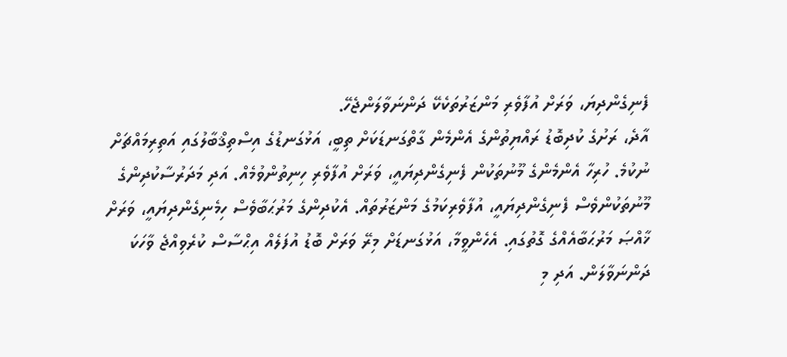ފެނިގެންދިޔަ، ވަރަށް އުފާވެރި މަންޒަރުތަކެކޭ ދަންނަވާލަންޖެހޭ.
އާދެ، ރަށުގެ ކުދިބޮޑު ރައްޔިތުންގެ އެންމެން ގާތްގަނޑަކަށް ތިބީ، އަޅުގަނޑުގެ އިސްތިޤްބާލުގައި އަތިރިމައްޗަށް ނުކުމެ. ހުރިހާ އެންމެންގެ މޫނުތަކުން ފެނިގެންދިޔައީ، ވަރަށް އުފާވެރި ހިނިތުންވުމެއް. އަދި މަދަރުސާކުދިންގެ މޫނުތަކުންވެސް ފެނިގެންދިޔައީ، އުފާވެރިކަމުގެ މަންޒަރުތައް. އެކުދިންގެ މަރުޙަބާވެސް ހިމެނިގެންދިޔައީ، ވަރަށް ޚާއްޞަ މަރުޙަބާއެއްގެ ގޮތުގައި. އެހެންވީމާ، އަޅުގަނޑަށް މިރޭ ވަރަށް ބޮޑު އުފަލެއް އިޙްސާސް ކުރެވިއްޖެ ވާހަކަ ދަންނަވާލަން. އަދި މި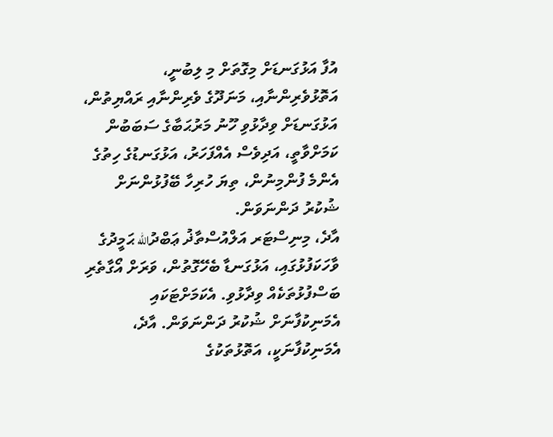އުފާ އަޅުގަނޑަށް މިގޮތަށް މި ލިބުނީ، އަތޮޅުވެރިންނާއި، މަނަދޫގެ ވެރިންނާއި ރައްޔިތުން، އަޅުގަނޑަށް ވިދާޅުވި ހޫނު މަރުޙަބާގެ ސަބަބުން ކަމަށްވާތީ، އަދިވެސް އެއްފަހަރު، އަޅުގަނޑުގެ ހިތުގެ އެންމެ ފުންމިނުން، ތިޔަ ހުރިހާ ބޭފުޅުންނަށް ޝުކުރު ދަންނަވަން.
އާދެ، މިނިސްޓަރ އަލްއުސްތާޛު ޢަބްދުالله ޙަމީދުގެ ވާހަކަފުޅުގައި، އަޅުގަނޑާ ބެހޭގޮތުން، ވަރަށް އޯގާތެރި ބަސްފުޅުތަކެއް ވިދާޅުވި. އެކަމަށްޓަކައި އެމަނިކުފާނަށް ޝުކުރު ދަންނަވަން. އާދެ، އެމަނިކުފާނަކީ، އަތޮޅުތަކުގެ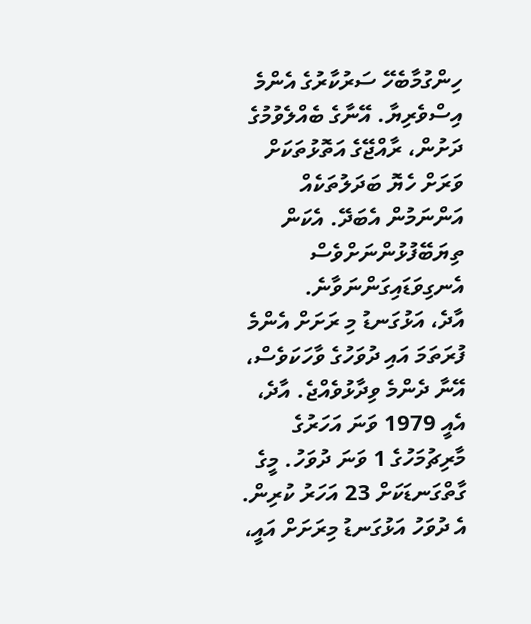ހިންގުމާބެހޭ ސަރުކާރުގެ އެންމެ އިސްވެރިޔާ. އޭނާގެ ބެއްލެވުމުގެ ދަށުން، ރާއްޖޭގެ އަތޮޅުތަކަށް ވަރަށް ހެޔޮ ބަދަލުތަކެއް އަންނަމުން އެބަދޭ. އެކަން ތިޔަބޭފުޅުންނަށްވެސް އެނގިވަޑައިގަންނަވާނެ.
އާދެ، އަޅުގަނޑު މި ރަށަށް އެންމެ ފުރަތަމަ އައި ދުވަހުގެ ވާހަކަވެސް، އޭނާ ދެންމެ ވިދާޅުވެއްޖެ. އާދެ، އެއީ 1979 ވަނަ އަހަރުގެ މާރިޗުމަހުގެ 1 ވަނަ ދުވަހު. މީގެ ގާތްގަނޑަކަށް 23 އަހަރު ކުރިން. އެ ދުވަހު އަޅުގަނޑު މިރަށަށް އައީ،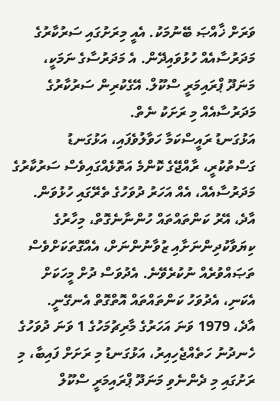ވަރަށް ޚާއްޞަ ބޭނުމަކު. އެއީ މިރަށުގައި ސަރުކާރުގެ މަދަރުސާއެއް ހުޅުވައިދޭން. އެ މަދަރުސާގެ ނަމަކީ، މަނަދޫ ޕްރައިމަރީ ސްކޫލް. އޭގެކުރިން ސަރުކާރުގެ މަދަރުސާއެއް މި ރަށަކު ނެތް.
އަޅުގަނޑު ރައީސްކަމާ ހަވާލުވެފައި، އަޅުގަނޑު ގަސްތުކުރީ، ރާއްޖޭގެ ކޮންމެ އަތޮޅެއްގައިވެސް ސަރުކާރުގެ މަދަރުސާއެއް، އެއް އަހަރު ދުވަހުގެ ތެރޭގައި ހުޅުވަން. އާދެ، އޭރު ކަންތައްތައް ހުންނާނެގޮތް، މިހާރުގެ ކިޔަވާކުދިންނަށާއި ޒުވާނުންނަށް، އެއްގޮތަކަށްވެސް ތަޞައްވުރެއް ނުކުރެވޭނެ. އެދުވަސް ދުށް މީހަކަށް އެކަނި، އެދުވަހު ކަންތައްތައް އޮތްގޮތް އެނގޭނީ.
އާދެ، 1979 ވަނަ އަހަރުގެ މާރިޗުމަހުގެ 1 ވަނަ ދުވަހުގެ ހެނދުނު ހަތެއްޖެހިއިރު، އަޅުގަނޑު މި ރަށަށް ފައިބާ، މި ރަށުގައި މި ދެންނެވި މަނަދޫ ޕްރައިމަރީ ސްކޫލް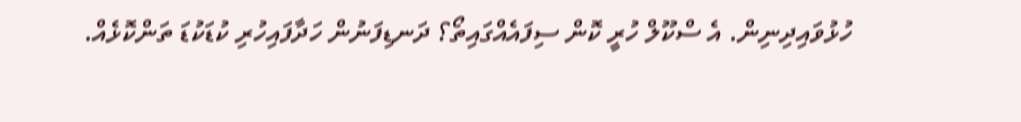ހުޅުވައިދިނިން. އެ ސްކޫލް ހުރީ ކޮން ސިފައެއްގައިތޯ؟ ދަނޑިފަނުން ހަދާފައިހުރި ކުޑަކުޑަ ތަންކޮޅެއް.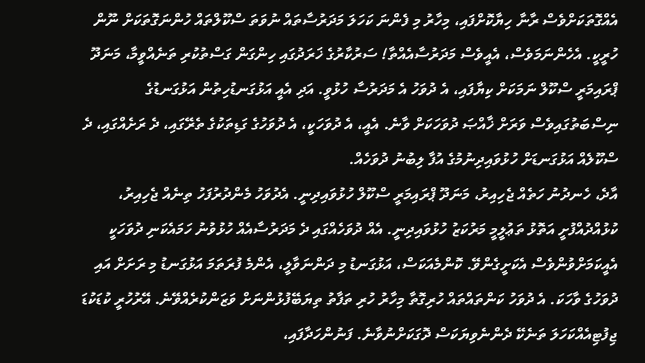އެއްގޮތަކަށްވެސް ރާނާ ހިޔާކޮށްފައި، މިހާރު މި ފެންނަ ކަހަލަ މަދަރުސާތައް ނުވަތަ ސްކޫލްތައް ހުންނަގޮތަކަށް ނޫން ހުރީކީ. އެހެންނަމަވެސް، އެއީވެސް މަދަރުސާއެއްތާ! ސަރުކާރުގެ ޚަރަދުގައި ހިންގަން ގަސްތުކުރި ތަނެއްވީމާ، މަނަދޫ ޕްރައިމަރީ ސްކޫލް ނަމަކަށް ކިޔާފައި، އެ ދުވަހު އެ މަދަރުސާ ހުޅުވީ. އަދި އެއީ އަޅުގަނޑުހިތުން އަޅުގަނޑުގެ ނިސްބަތުގައިވެސް ވަރަށް ޚާއްޞަ ދުވަހަކަށް ވާނެ. އެއީ، އެ ދުވަހަކީ، އެ ދުވަހުގެ ގަޑިތަކުގެ ތެރޭގައި، ދެ ރަށެއްގައި، ދެ ސްކޫލެއް އަޅުގަނޑަށް ހުޅުވައިދިނުމުގެ އުފާ ލިބުނު ދުވަހެއް.
އާދެ، ހެނދުނު ހަތެއް ޖެހިއިރު، މަނަދޫ ޕްރައިމަރީ ސްކޫލް ހުޅުވައިދިނީ. އެދުވަހު މެންދުރުފަހު ތިނެއް ޖެހިއިރު، ކުޅުއްދުއްފުށީ އަތޮޅު ތަޢުލީމީ މަރުކަޒު ހުޅުވައިދިނީ. އެއް ދުވަހެއްގައި ދެ މަދަރުސާއެއް ހުޅުވުނު ހަމައެކަނި ދުވަހަކީ އެއީކަމަށްވުންވެސް އެކަށީގެންވޭ. ކޮންމެއަކަސް، އަޅުގަނޑު މި ދަންނަވާލީ، އެންމެ ފުރަތަމަ އަޅުގަނޑު މި ރަށަށް އައި ދުވަހުގެ ވާހަކަ. އެ ދުވަހު ކަންތައްތައް ހުރިގޮތާ މިހާރު ހުރި ތަފާތު ތިޔަބޭފުޅުންނަށް ވަޒަންކުރެއްވޭނެ. އޭރުހުރީ ކުޑަކުޑަ ޖިފުޓިއެއްކަހަލަ ތަނެކޭ ދެންނެވިޔަކަސް ދޮގަކަށްނުވާނެ. ފަނުންހަދާފައި،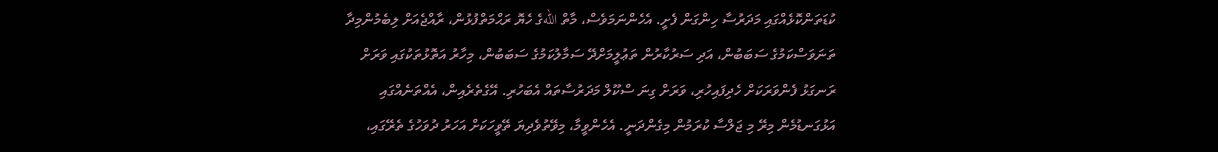ކުޑަތަންކޮޅެއްގައި މަދަރުސާ ހިންގަން ފެށީ. އެހެންނަމަވެސް، މާތް اللهގެ ހެޔޮ ރަޙްމަތްފުޅުން، ރާއްޖެއަށް ލިބެމުންމިދާ ތަނަވަސްކަމުގެ ސަބަބުން، އަދި ސަރުކާރުން ތަޢުލީމަށްދޭ ސަމާލުކަމުގެ ސަބަބުން، މިހާރު އަތޮޅުތަކުގައި ވަރަށް ރަނގަޅު ފެންވަރަކަށް ހެދިފައިހުރި، ވަރަށް ގިނަ ސްކޫލް މަދަރުސާތައް އެބަހުރި. އޭގެތެރެއިން، އެއްތަނެއްގައި އަޅުގަނޑުމެން މިރޭ މި ޖަލްސާ ކުރަމުން މިގެންދަނީ. އެހެންވީމާ، މިވޭތުވެދިޔަ ތޭވީހަކަށް އަހަރު ދުވަހުގެ ތެރޭގައި،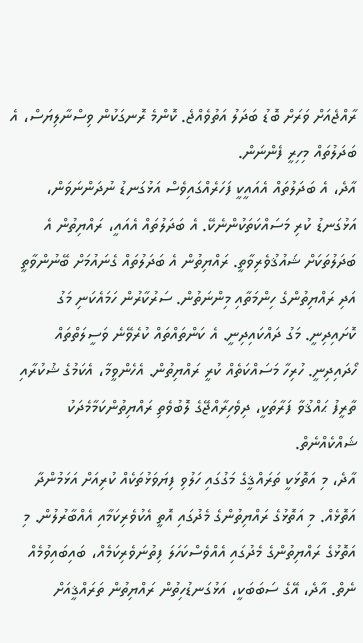ރާއްޖެއަށް ވަރަށް ބޮޑު ބަދަލު އަތުވެއްޖެ. ކޮންމެ ރޮނގަކުން ވިސްނާލިޔަސް، އެ ބަދަލުތައް މިހިރީ ފެންނަން.
އާދެ، އެ ބަދަލުތައް އެއައީކީ ފަހަރެއްގައިވެސް އަޅުގަނޑު ނުދަންނަވަން، އަޅުގަނޑު ކުރި މަސައްކަތަކުންނެކޭ. އެ ބަދަލުތައް އެއައީ، ރައްޔިތުން އެ ބަދަލުތަކަށް ޝައުޤުވެރިވާތީ. ރައްޔިތުން އެ ބަދަލުތައް ގެނައުމަށް ބޭނުންވާތީ އަދި ރައްޔިތުންގެ ހިންމަތާއި މިންނަތުން. ސަރުކާރުން ހަމައެކަނި މަގު ކޮށައިދިނީ. މަގު ދައްކައިދިނީ. އެ ކަންތައްތައް ކުރެވޭނެ ވަސީލަތްތައް ހޯދައިދިނީ. ހުރިހާ މަސައްކަތެއް ކުރީ ރައްޔިތުން. އެހެންވީމާ، އެކަމުގެ ޝުކުރާއި ތާރީފު ޙައްޤުވާ ފަރާތަކީ، ދިވެހިރާއްޖޭގެ ލޮބުވެތި ރައްޔިތުންކަމާމެދަކު ޝައްކެއްނެތް.
އާދެ، މި އަތޮޅަކީ ތަރައްޤީގެ މަގުގައި ހަލުވި ފިޔަވަޅުތަކެއް ކުރިއަށް އަޅަމުންދާ އަތޮޅެއް. މި އަތޮޅުގެ ރައްޔިތުންގެ މެދުގައި އޮތީ އެކުވެރިކަމާއި އެއްބާރުލުން. މި އަތޮޅުގެ ރައްޔިތުންގެ މެދުގައި އެއްވެސްކަހަލަ ފިތުނަވެރިކަމެއް، ބައިބައިވުމެއް ނެތް. އާދެ، އޭގެ ސަބަބަކީ، އަޅުގަނޑުހިތުން ރައްޔިތުން ތަރައްޤީއަށް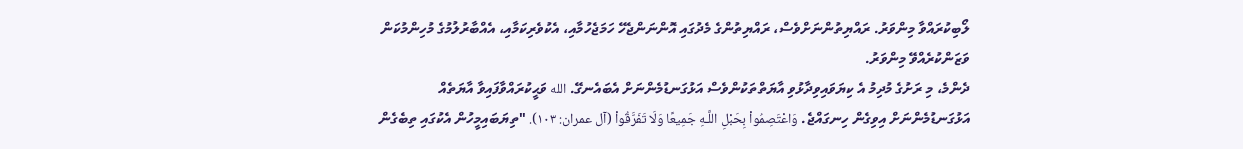ލޯބިކުރައްވާ މިންވަރު. ރައްޔިތުންނަށްވެސް، ރައްޔިތުންގެ މެދުގައި އޮންނަންޖެހޭ ހަމަޖެހުމާއި، އެކުވެރިކަމާއި، އެއްބާރުލުމުގެ މުހިންމުކަން ވަޒަންކުރެއްވޭ މިންވަރު.
ދެންމެ، މި ރަށުގެ މުދިމު އެ ކިޔަވައިވިދާޅުވި އާޔަތްތަކުންވެސް އަޅުގަނޑުމެންނަށް އެބައެނގޭ. الله ވަޙީކުރައްވާފައިވާ އާޔަތެއް އަޅުގަނޑުމެންނަށް އިވިގެން ހިނގައްޖެ. وَاعْتَصِمُواْ بِحَبْلِ اللَّـهِ جَمِيعًا وَلَا تَفَرَّقُواْ (آل عمران: ١٠٣). "ތިޔަބައިމީހުން އެކުގައި ތިބެގެން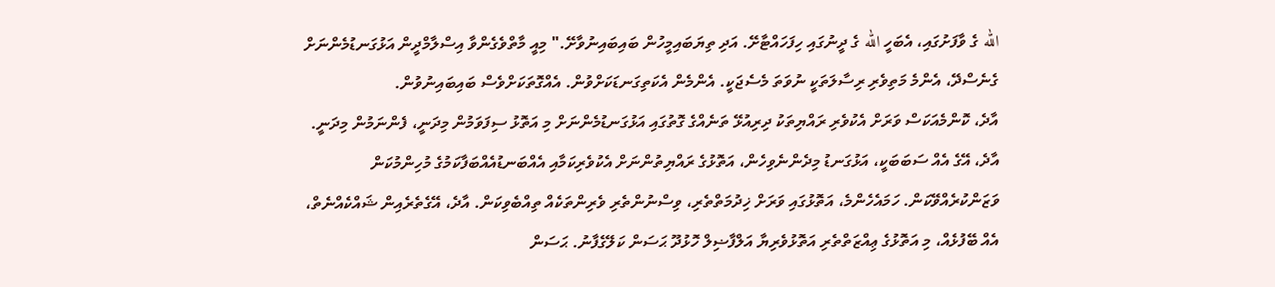الله ގެ ވާފަށުގައި، އެބަހީ الله ގެ ދީނުގައި ހިފަހައްޓާށޭ. އަދި ތިޔަބައިމީހުން ބައިބައިނުވާށޭ." މިއީ މާތްވެގެންވާ އިސްލާމްދީން އަޅުގަނޑުމެންނަށް ގެނެސްދޭ، އެންމެ މަތިވެރި ރިސާލަތަކީ ނުވަތަ މެސެޖަކީ. އެންމެން އެކަތިގަނޑަކަށްވުން. އެއްގޮތަކަށްވެސް ބައިބައިނުވުން.
އާދެ، ކޮންމެއަކަސް ވަރަށް އެކުވެރި ރައްޔިތަކު ދިރިއުޅޭ ތަނެއްގެ ގޮތުގައި އަޅުގަނޑުމެންނަށް މި އަތޮޅު ސިފަވަމުން މިދަނީ، ފެންނަމުން މިދަނީ. އާދެ، އޭގެ އެއް ސަބަބަކީ، އަޅުގަނޑު މިދެންނެވިހެން، އަތޮޅުގެ ރައްޔިތުންނަށް އެކުވެރިކަމާއި އެއްބަނޑުއެއްބަފާކަމުގެ މުހިންމުކަން ވަޒަންކުރެއްވޭކަން. ހަމައެހެންމެ، އަތޮޅުގައި ވަރަށް ޚިދުމަތްތެރި، ވިސްނުންތެރި ވެރިންތަކެއް ތިއްބެވިކަން. އާދެ، އޭގެތެރެއިން ޝައްކެއްނެތް، އެއް ބޭފުޅެއް، މި އަތޮޅުގެ ޢިއްޒަތްތެރި އަތޮޅުވެރިޔާ އަލްފާޟިލް ހޮޅުދޫ ޙަސަން ކަލޭގެފާނު. ޙަސަން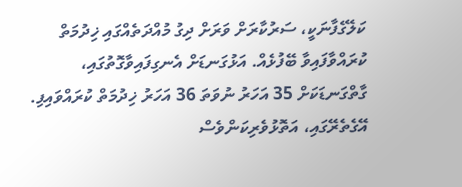ކަލޭގެފާނަކީ، ސަރުކާރަށް ވަރަށް ދިގު މުއްދަތެއްގައި ޚިދުމަތް ކުރައްވާފައިވާ ބޭފުޅެއް. އަޅުގަނޑަށް އެނގިފައިވާގޮތުގައި، ގާތްގަނޑަކަށް 35 އަހަރު ނުވަތަ 36 އަހަރު ޚިދުމަތް ކުރައްވައިފި. އޭގެތެރޭގައި، އަތޮޅުވެރިކަންވެސް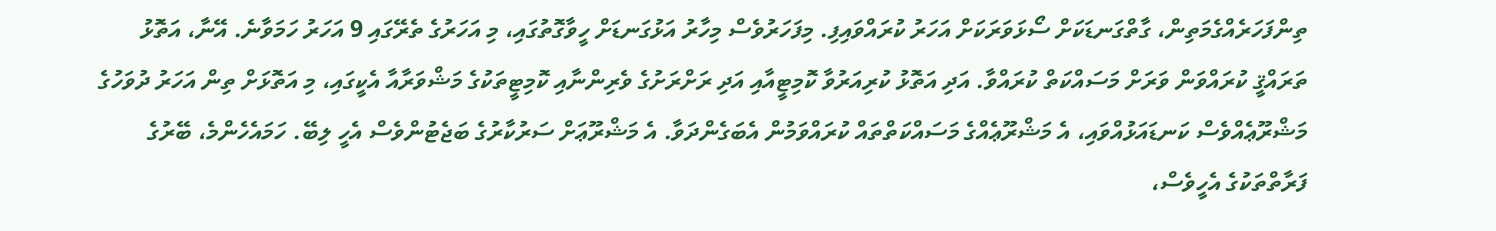ތިންފަހަރެއްގެމަތިން، ގާތްގަނޑަކަށް ސޯޅަވަރަކަށް އަހަރު ކުރައްވައިފި. މިފަހަރުވެސް މިހާރު އަޅުގަނޑަށް ހީވާގޮތުގައި، މި އަހަރުގެ ތެރޭގައި 9 އަހަރު ހަމަވާނެ. އޭނާ، އަތޮޅު ތަރައްޤީ ކުރައްވަން ވަރަށް މަސައްކަތް ކުރައްވާ. އަދި އަތޮޅު ކުރިއަރުވާ ކޮމިޓީއާއި އަދި ރަށްރަށުގެ ވެރިންނާއި ކޮމިޓީތަކުގެ މަޝްވަރާއާ އެކީގައި، މި އަތޮޅަށް ތިން އަހަރު ދުވަހުގެ މަޝްރޫޢެއްވެސް ކަނޑައަޅުއްވައި، އެ މަޝްރޫޢެއްގެ މަސައްކަތްތައް ކުރައްވަމުން އެބަގެންދަވާ. އެ މަޝްރޫޢަށް ސަރުކާރުގެ ބަޖެޓުންވެސް އެހީ ލިބޭ. ހަމައެހެންމެ، ބޭރުގެ ފަރާތްތަކުގެ އެހީވެސް،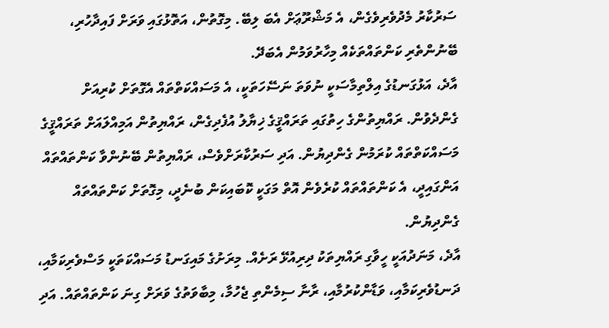ސަރުކާރު މެދުވެރިވެގެން، އެ މަޝްރޫޢަށް އެބަ ލިބޭ. މިގޮތުން، އަތޮޅުގައި ވަރަށް ފައިދާހުރި، ބޭނުންތެރި ކަންތައްތަކެއް މިހާރުވަމުން އެބަދޭ.
އާދެ، އަޅުގަނޑުގެ އިލްތިމާސަކީ ނުވަތަ ނަސޭހަތަކީ، އެ މަސައްކަތްތައް އެގޮތަށް ކުރިއަށް ގެންދެވުން. ރައްޔިތުންގެ ހިތުގައި ތަރައްޤީގެ ޚިޔާލު އުފެދިގެން، ރައްޔިތުން އަމިއްލައަށް ތަރައްޤީގެ މަސައްކަތްތައް ކުރަމުން ގެންދިޔުން. އަދި ސަރުކާރަށްވެސް، ރައްޔިތުން ބޭނުންވާ ކަންތައްތައް އަންގައިދީ، އެ ކަންތައްތައް ކުރެވެން އޮތް މަގަކީ ކޮބައިކަން ބުނެދީ، މިގޮތަށް ކަންތައްތައް ގެންދިޔުން.
އާދެ، މަނަދުއަކީ ހީވާގި ރައްޔިތަކު ދިރިއުޅޭ ރަށެއް. މިރަށުގެ މައިގަނޑު މަސައްކަތަކީ މަސްވެރިކަމާއި، ދަނޑުވެރިކަމާއި، ވަޑާންކުރުމާއި، ރާނާ ސިމެންތި ޖެހުމާ، މިބާވަތުގެ ވަރަށް ގިނަ ކަންތައްތައް. އަދި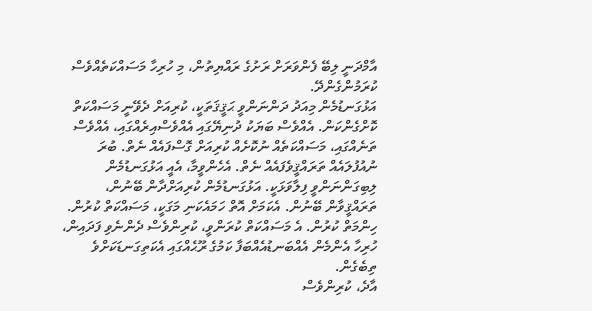އާމްދަނީ ލިބޭ ފެންވަރަށް ރަށުގެ ރައްޔިތުން، މި ހުރިހާ މަސައްކަތެއްވެސް ކުރަމުންގެންދޭ.
އަޅުގަނޑުމެން މިއަދު ދަންނަންވީ ޙަޤީޤަތަކީ، ކުރިއަށް ދެވޭނީ މަސައްކަތް ކޮށްގެންކަން. އެއްވެސް ބަޔަކު ދުނިޔޭގައި އެއްވެސްއިރެއްގައި، އެއްވެސް ތަނެއްގައި، މަސައްކަތެއް ނުކޮށެއް ކުރިއަށް ގޮސްފައެއް ނެތް. ބުރަ ނުއުފުލައެއް ތަރައްޤީވެފައެއް ނެތް. އެހެންވީމާ، އެއީ އަޅުގަނޑުމެން ލިބިގަންނަންވީ ފިލާވަޅަކީ. އަޅުގަނޑުމެން ކުރިއަށްދާން ބޭނުން، ތަރައްޤީވާން ބޭނުން. އެކަމަށް އޮތް ހަމައެކަނި މަގަކީ، މަސައްކަތް ކުރުން. ހިންމަތް ކުރުން. އެ މަސައްކަތް ކުރަންވީ، ކުރިންވެސް ދެންނެވި ފަދައިން، ހުރިހާ އެންމެން އެއްބަނޑުއެއްބަފާ ކަމުގެ ރޫޙެއްގައި އެކަތިގަނޑަކަށްވެ ތިބެގެން.
އާދެ، ކުރިންވެސް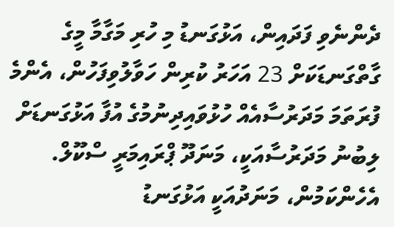ދެންނެވި ފަދައިން، އަޅުގަނޑު މި ހުރި މަގާމާ މީގެ ގާތްގަނޑަކަށް 23 އަހަރު ކުރިން ހަވާލުވިފަހުން، އެންމެ ފުރަތަމަ މަދަރުސާއެއް ހުޅުވައިދިނުމުގެ އުފާ އަޅުގަނޑަށް ލިބުނު މަދަރުސާއަކީ، މަނަދޫ ޕްރައިމަރީ ސްކޫލް. އެހެންކަމުން، މަނަދުއަކީ އަޅުގަނޑު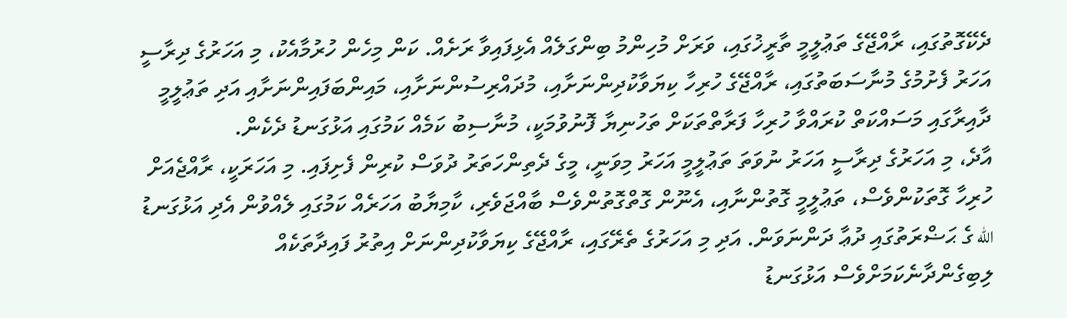ދެކޭގޮތުގައި، ރާއްޖޭގެ ތަޢުލީމީ ތާރީޚުގައި، ވަރަށް މުހިންމު ބިންގަލެއް އެޅިފައިވާ ރަށެއް. ކަން މިހެން ހުރުމާއެކު، މި އަހަރުގެ ދިރާސީ އަހަރު ފެށުމުގެ މުނާސަބަތުގައި، ރާއްޖޭގެ ހުރިހާ ކިޔަވާކުދިންނަށާއި، މުދައްރިސުންނަށާއި، މައިންބަފައިންނަށާއި އަދި ތަޢުލީމީ ދާއިރާގައި މަސައްކަތް ކުރައްވާ ހުރިހާ ފަރާތްތަކަށް ތަހުނިޔާ ފޮނުވުމަކީ، މުނާސިބު ކަމެއް ކަމުގައި އަޅުގަނޑު ދެކެން.
އާދެ، މި އަހަރުގެ ދިރާސީ އަހަރު ނުވަތަ ތަޢުލީމީ އަހަރު މިވަނީ، މީގެ ދެތިންހަތަރު ދުވަސް ކުރިން ފެށިފައި. މި އަހަރަކީ، ރާއްޖެއަށް ހުރިހާ ގޮތަކުންވެސް، ތަޢުލީމީ ގޮތުންނާއި، އެނޫން ގޮތްގޮތުންވެސް ބާއްޖަވެރި، ކާމިޔާބު އަހަރެއް ކަމުގައި ލެއްވުން އެދި އަޅުގަނޑު الله ގެ ޙަޟްރަތުގައި ދުޢާ ދަންނަވަން. އަދި މި އަހަރުގެ ތެރޭގައި، ރާއްޖޭގެ ކިޔަވާކުދިންނަށް އިތުރު ފައިދާތަކެއް ލިބިގެންދާނެކަމަށްވެސް އަޅުގަނޑު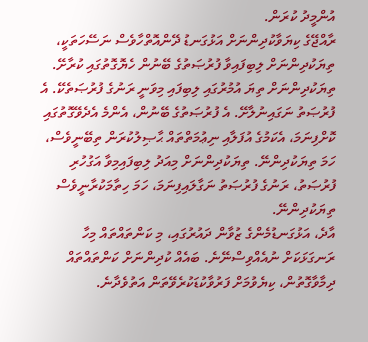އުންމީދު ކުރަން.
ރާއްޖޭގެ ކިޔަވާކުދިންނަށް އަޅުގަނޑު ދޭންއޮތްހާވެސް ނަސޭހަތަކީ، ތިޔަކުދިންނަށް ލިބިފައިވާ ފުރުޞަތުގެ ބޭނުން ހެޔޮގޮތުގައި ކުރާށޭ. ތިޔަކުދިންނަށް ތިޔަ އުމުރުގައި ލިބިފައި މިވަނީ ރަނުގެ ފުރުޞަތެކޭ. އެ ފުރުޞަތު ނަގައިނުލާށޭ. އެ ފުރުޞަތުގެ ބޭނުން، އެންމެ އެދެވޭގޮތުގައި ކޮށްފިނަމަ، އެކަމުގެ އުފަލާއި ނިޢުމަތްތައް ޙާޞިލުކުރަން ތިބޭނީވެސް، ހަމަ ތިޔަކުދިންނޭ. ތިޔަކުދިންނަށް މިއަދު ލިބިފައިމިވާ އަގުހުރި ފުރުޞަތު، ރަނުގެ ފުރުޞަތު ނަގާލައިފިނަމަ، ހަމަ ހިތާމަކުރާނީވެސް ތިޔަކުދިންނޭ.
އާދެ، އަޅުގަނޑުމެންގެ ޒުވާން ދައުރުގައި، މި ކަންތައްތައް މިހާ ރަނގަޅަކަށް ނުއެއްވިސްނޭނެ. ބައެއް ކުދިންނަށް ކަންތައްތައް ދިމާވާގޮތުން، ކިޔެވުމަށް ފަރުވާކުޑަކުރެވޭތަން އަތުވެދާނެ.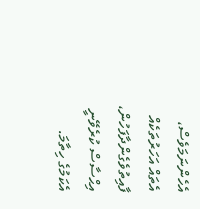އެހެންނަމަވެސް، އެތައް އަހަރުތަކެއް ފާއިތުވެގެންދާފަހުން، އިޙްސާސް ކުރެވޭނީ އެކަމުގެ ހިތާމަ.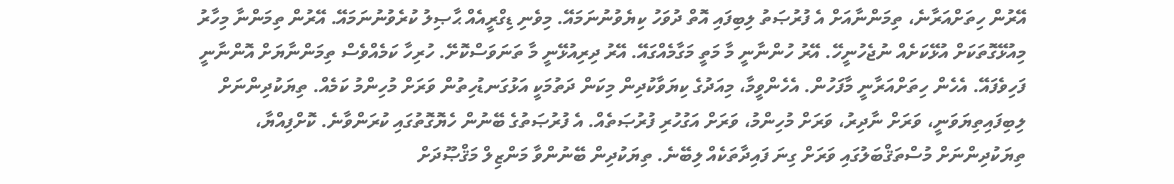އޭރުން ހިތަށްއަރާނެ، ތިމަންނާއަށް އެ ފުރުޞަތު ލިބިފައި އޮތް ދުވަހު ކިޔެވުނުނަމައޭ. މިވެނި ޑިގްރީއެއް ޙާޞިލު ކުރެވުނުނަމައޭ. އޭރުން ތިމަންނާ މިހާރު މިއުޅޭގޮތަކަށް އުޅޭކަށެއް ނުޖެހުނީހޭ. އޭރު ހުންނާނީ މާ މަތީ މަގާމެއްގައޭ. އޭރު ދިރިއުޅޭނީ މާ ތަނަވަސްކޮށޭ. ހުރިހާ ކަމެއްވެސް ތިމަންނާޔަށް އޮންނާނީ ފަހިވެފައޭ. އެހެން ހިތަށްއަރާނީ މާފަހުން. އެހެންވީމާ، މިއަދުގެ ކިޔަވާކުދިން މިކަން ދަތުމަކީ އަޅުގަނޑުހިތުން ވަރަށް މުހިންމު ކަމެއް. ތިޔަކުދިންނަށް ލިބިފައިތިޔަވަނީ، ވަރަށް ނާދިރު، ވަރަށް މުހިންމު، ވަރަށް އަގުހުރި ފުރުޞަތެއް. އެ ފުރުޞަތުގެ ބޭނުން ހެޔޮގޮތުގައި ކުރަންވާނެ. ކޮށްފިއްޔާ، ތިޔަކުދިންނަށް މުސްތަޤްބަލުގައި ވަރަށް ގިނަ ފައިދާތަކެއް ލިބޭނެ. ތިޔަކުދިން ބޭނުންވާ މަންޒިލް މަޤްޞޫދަށް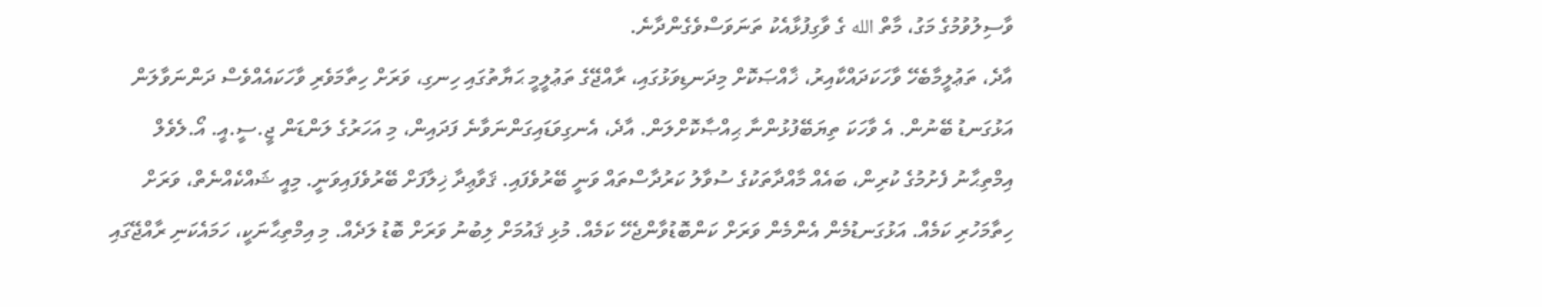ވާސިލުވުމުގެ މަގު، މާތް الله ގެ ވާގިފުޅާއެކު ތަނަވަސްވެގެންދާނެ.
އާދެ، ތަޢުލީމާބެހޭ ވާހަކަދައްކާއިރު، ޚާއްޞަކޮށް މިދަނޑިވަޅުގައި، ރާއްޖޭގެ ތަޢުލީމީ ޙަޔާތުގައި ހިނގި، ވަރަށް ހިތާމަވެރި ވާހަކައެއްވެސް ދަންނަވާލަން އަޅުގަނޑު ބޭނުން. އެ ވާހަކަ ތިޔަބޭފުޅުންނާ ޙިއްޞާކޮށްލަން. އާދެ، އެނގިވަޑައިގަންނަވާނެ ފަދައިން، މި އަހަރުގެ ލަންޑަން ޖީ.ސީ.އީ. އޯ.ލެވެލް އިމްތިޙާނު ފެށުމުގެ ކުރިން، ބައެއް މާއްދާތަކުގެ ސުވާލު ކަރުދާސްތައް ވަނީ ބޭރުވެފައި. ޤަވާޢިދާ ޚިލާފަށް ބޭރުވެފައިވަނީ. މިއީ ޝައްކެއްނެތް، ވަރަށް ހިތާމަހުރި ކަމެއް. އަޅުގަނޑުމެން އެންމެން ވަރަށް ކަންބޮޑުވާންޖެހޭ ކަމެއް. މުޅި ޤައުމަށް ލިބުނު ވަރަށް ބޮޑު ލަދެއް. މި އިމްތިޙާނަކީ، ހަމައެކަނި ރާއްޖޭގައި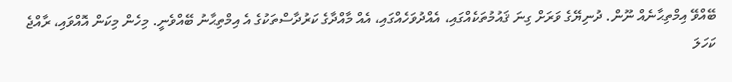ބޭއްވޭ އިމްތިޙާނެއް ނޫން. ދުނިޔޭގެ ވަރަށް ގިނަ ޤައުމުތަކެއްގައި، އެއްދުވަހެއްގައި، އެއް މާއްދާގެ ކަރުދާސްތަކުގެ އެ އިމްތިޙާނު ބޭއްވެނީ. މިހެން މިކަން އޮއްވައި، ރާއްޖެ ކަހަލަ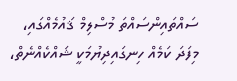ސައްތައިންސައްތަ މުސްލިމް ޤައުމެއްގައި، މިފަދަ ކަމެއް ހިނގައިދިޔުމަކީ ޝައްކެއްނެތް،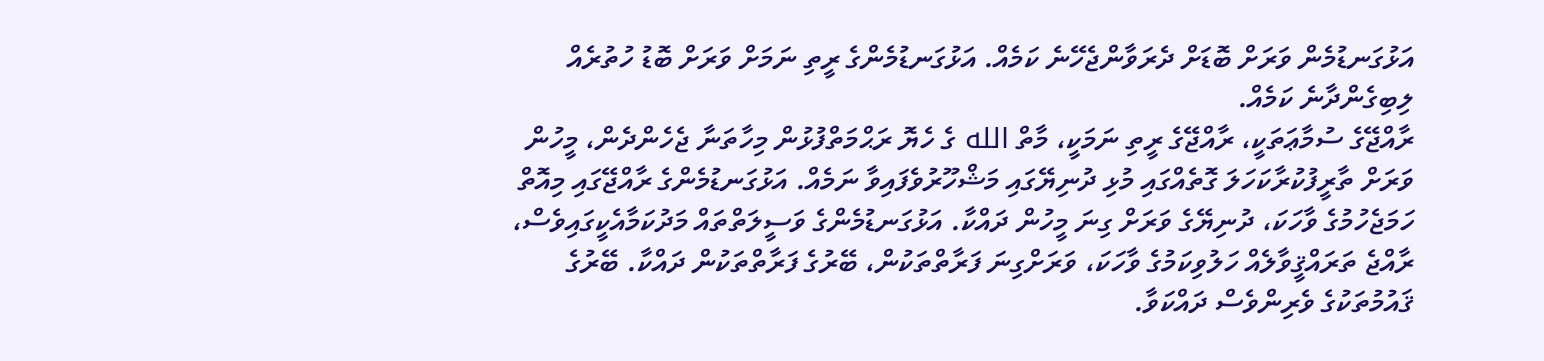އަޅުގަނޑުމެން ވަރަށް ބޮޑަށް ދެރަވާންޖެހޭނެ ކަމެއް. އަޅުގަނޑުމެންގެ ރީތި ނަމަށް ވަރަށް ބޮޑު ހުތުރެއް ލިބިގެންދާނެ ކަމެއް.
ރާއްޖޭގެ ސުމާޢަތަކީ، ރާއްޖޭގެ ރީތި ނަމަކީ، މާތް الله ގެ ހެޔޮ ރަޙްމަތްފުޅުން މިހާތަނާ ޖެހެންދެން، މީހުން ވަރަށް ތާރީފުކުރާކަހަލަ ގޮތެއްގައި މުޅި ދުނިޔޭގައި މަޝްހޫރުވެފައިވާ ނަމެއް. އަޅުގަނޑުމެންގެ ރާއްޖޭގައި މިއޮތް ހަމަޖެހުމުގެ ވާހަކަ، ދުނިޔޭގެ ވަރަށް ގިނަ މީހުން ދައްކާ. އަޅުގަނޑުމެންގެ ވަސީލަތްތައް މަދުކަމާއެކީގައިވެސް، ރާއްޖެ ތަރައްޤީވާލެއް ހަލުވިކަމުގެ ވާހަކަ، ވަރަށްގިނަ ފަރާތްތަކުން، ބޭރުގެ ފަރާތްތަކުން ދައްކާ. ބޭރުގެ ޤައުމުތަކުގެ ވެރިންވެސް ދައްކަވާ.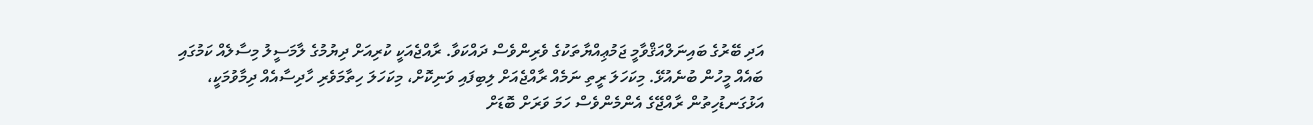އަދި ބޭރުގެ ބައިނަލްއަޤްވާމީ ޖަމުޢިއްޔާތަކުގެ ވެރިންވެސް ދައްކަވާ. ރާއްޖެއަކީ ކުރިއަށް ދިޔުމުގެ ލާމަސީލު މިސާލެއް ކަމުގައި ބައެއް މީހުން ބުނެއުޅޭ. މިކަހަލަ ރީތި ނަމެއް ރާއްޖެއަށް ލިބިފައި ވަނިކޮށް، މިކަހަލަ ހިތާމަވެރި ހާދިސާއެއް ދިމާވުމަކީ، އަޅުގަނޑުހިތުން ރާއްޖޭގެ އެންމެންވެސް ހަމަ ވަރަށް ބޮޑަށް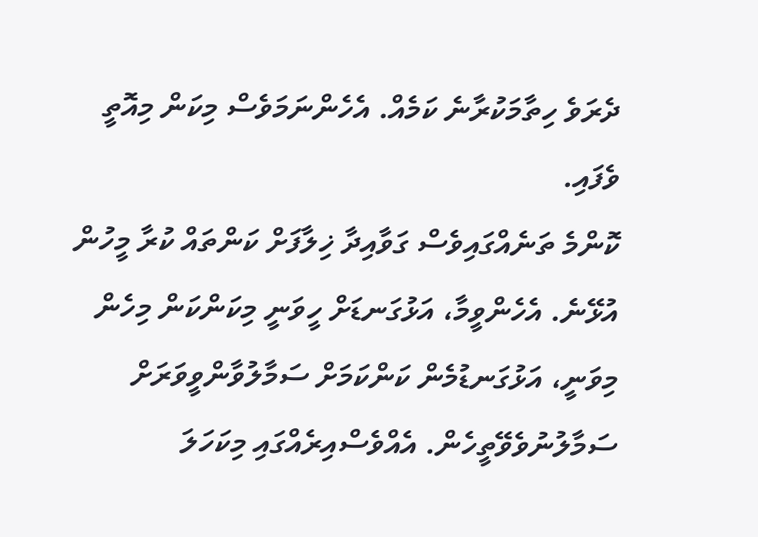ދެރަވެ ހިތާމަކުރާނެ ކަމެއް. އެހެންނަމަވެސް މިކަން މިއޮތީ ވެފައި.
ކޮންމެ ތަނެއްގައިވެސް ގަވާއިދާ ޚިލާފަށް ކަންތައް ކުރާ މީހުން އުޅޭނެ. އެހެންވީމާ، އަޅުގަނޑަށް ހީވަނީ މިކަންކަން މިހެން މިވަނީ، އަޅުގަނޑުމެން ކަންކަމަށް ސަމާލުވާންވީވަރަށް ސަމާލުނުވެވޭތީހެން. އެއްވެސްއިރެއްގައި މިކަހަލަ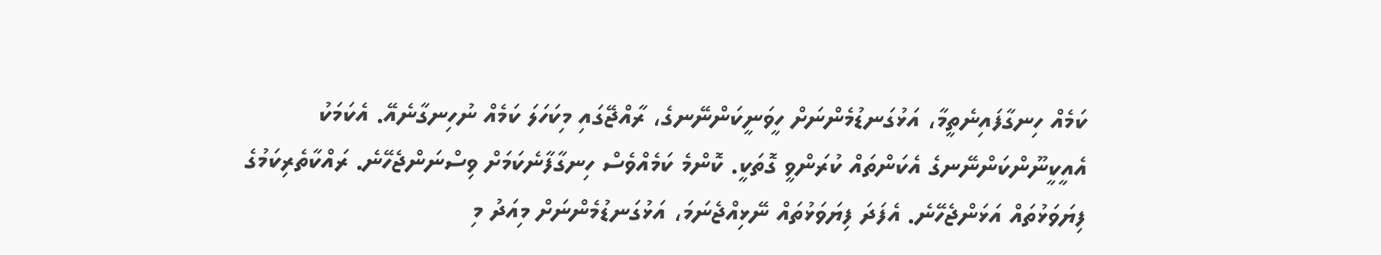ކަމެއް ހިނގާފައިނެތީމާ، އަޅުގަނޑުމެންނަށް ހީވަނީކަންނޭނގެ، ރާއްޖޭގައި މިކަހަލަ ކަމެއް ނުހިނގާނެއޭ. އެކަމަކު އެއީކީނޫންކަންނޭނގެ އެކަންތައް ކުރަންވީ ގޮތަކީ. ކޮންމެ ކަމެއްވެސް ހިނގާފާނެކަމަށް ވިސްނަންޖެހޭނެ. ރައްކާތެރިކަމުގެ ފިޔަވަޅުތައް އަޅަންޖެހޭނެ. އެފަދަ ފިޔަވަޅުތައް ނޭޅިއްޖެނަމަ، އަޅުގަނޑުމެންނަށް މިއަދު މި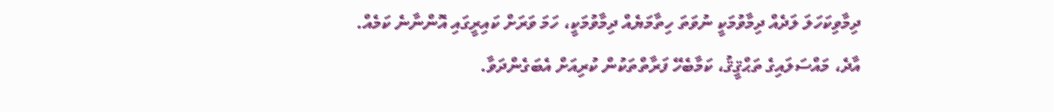ދިމާވިކަހަލަ ލަދެއް ދިމާވުމަކީ ނުވަތަ ހިތާމަޔެއް ދިމާވުމަކީ، ހަމަ ވަރަށް ކައިރީގައި އޮންނާނެ ކަމެއް.
އާދެ، މައްސަލައިގެ ތަޙްޤީޤު، ކަމާބެހޭ ފަރާތްތަކުން ކުރިއަށް އެބަގެންދަވާ.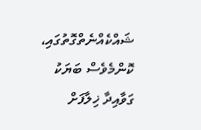ޝައްކެއްނެތްގޮތުގައި، ކޮންމެވެސް ބަޔަކު ގަވާއިދާ ޚިލާފަށް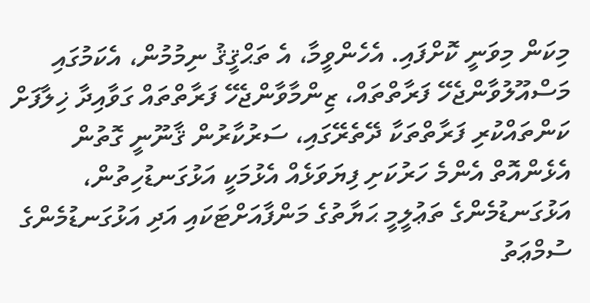މިކަން މިވަނީ ކޮށްފައި. އެހެންވީމާ، އެ ތަޙްޤީޤު ނިމުމުން، އެކަމުގައި މަސްއޫލުވާންޖެހޭ ފަރާތްތައް، ޒިންމާވާންޖެހޭ ފަރާތްތައް ގަވާއިދާ ޚިލާފަށް ކަންތައްކުރި ފަރާތްތަކާ ދޭތެރޭގައި، ސަރުކާރުން ޤާނޫނީ ގޮތުން އެޅެންއޮތް އެންމެ ހަރުކަށި ފިޔަވަޅެއް އެޅުމަކީ އަޅުގަނޑުހިތުން، އަޅުގަނޑުމެންގެ ތަޢުލީމީ ޙަޔާތުގެ މަންފާއަށްޓަކައި އަދި އަޅުގަނޑުމެންގެ ސުމްޢަތު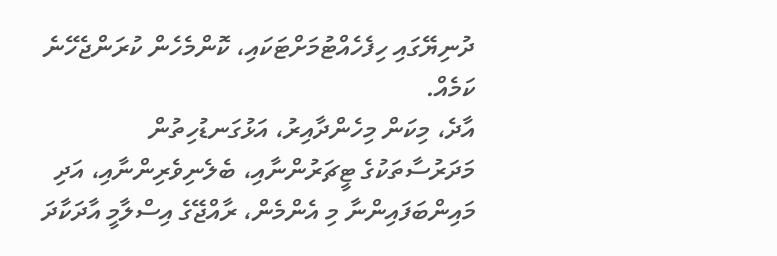ދުނިޔޭގައި ހިފެހެއްޓުމަށްޓަކައި، ކޮންމެހެން ކުރަންޖެހޭނެ ކަމެއް.
އާދެ، މިކަން މިހެންދާއިރު، އަޅުގަނޑުހިތުން މަދަރުސާތަކުގެ ޓީޗަރުންނާއި، ބެލެނިވެރިންނާއި، އަދި މައިންބަފައިންނާ މި އެންމެން، ރާއްޖޭގެ އިސްލާމީ އާދަކާދަ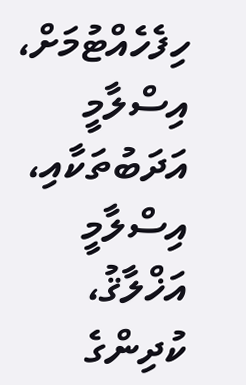ހިފެހެއްޓުމަށް، އިސްލާމީ އަދަބުތަކާއި، އިސްލާމީ އަޚްލާޤު، ކުދިންގެ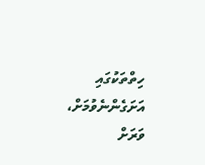ހިތްތަކުގައި އަށަގެންނެވުމަށް، ވަރަށް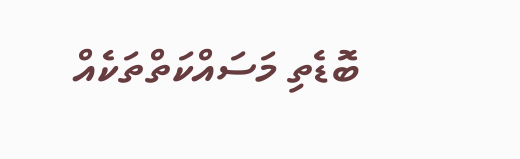ބޮޑެތި މަސައްކަތްތަކެއް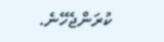ކުރަންޖެހޭނެ.